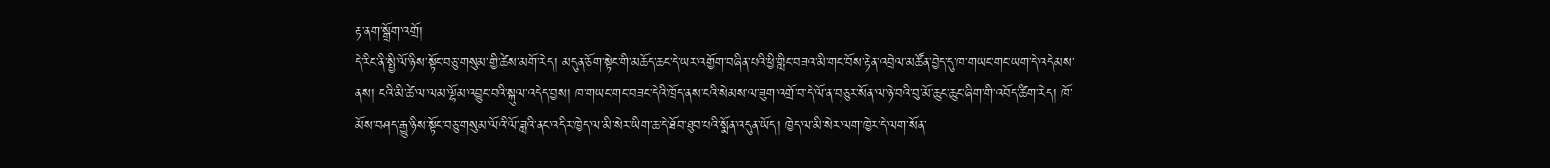རྟ་ནག་སྒྲོག་འགྲོ།
དེ་རིང་ནི་སྤྱི་ལོ་ཉིས་སྟོང་བཅུ་གསུམ་གྱི་ཚེས་མགོ་རེད། མདུན་ཅོག་སྟེང་གི་མཆོད་ཆང་དེ་ཡར་འགྱོག་བཞིན་པའི་ཕྱི་གླིང་བཟའ་མི་གང་བོས་རྟེན་འབྲེལ་མཚོན་བྱེད་དུ་ཁ་གཡང་གང་ཡག་དེ་འདེམས་ནས། ངའི་མི་ཚེ་ལ་ལམ་ལྷོམ་འབྱུང་བའི་སྐུལ་འདེད་བྱས། ཁ་གཡང་གང་བཟང་དེའི་ཁྲོད་ནས་ངའི་སེམས་ལ་ཟུག་འགྲོ་བ་དེ་ལོ་ན་བཅུར་སོན་ལ་ཉེ་བའི་བུ་མོ་ཆུང་ཆུང་ཞིག་གི་འབོད་ཚིག་རེད། ཁོ་མོས་བཤད་རྒྱུ་ཉིས་སྟོང་བཅུ་གསུམ་ལོའི་ལོ་ཟླའི་ནང་འདིར་ཁྱེད་ལ་མི་སེར་ཡིག་ཆ་དེ་ཐོབ་ཐུབ་པའི་སྨོན་འདུན་ཡོད། ཁྱེད་ལ་མི་སེར་ལག་ཁྱེར་དེ་ལག་སོན་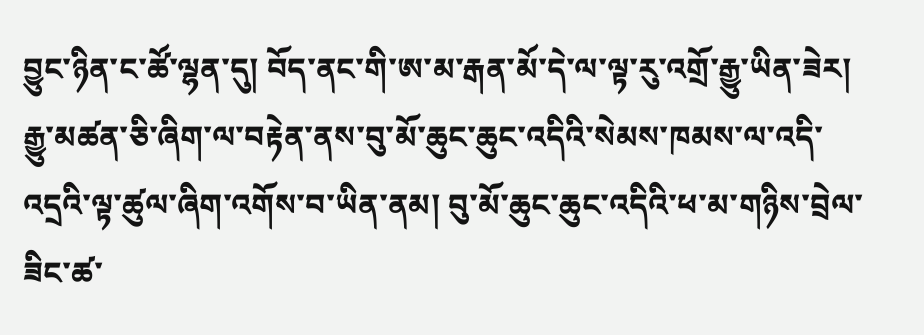བྱུང་ཉིན་ང་ཚོ་ལྷན་དུ། བོད་ནང་གི་ཨ་མ་རྒན་མོ་དེ་ལ་ལྟ་རུ་འགྲོ་རྒྱུ་ཡིན་ཟེར། རྒྱུ་མཚན་ཅི་ཞིག་ལ་བརྟེན་ནས་བུ་མོ་ཆུང་ཆུང་འདིའི་སེམས་ཁམས་ལ་འདི་འདྲའི་ལྟ་ཚུལ་ཞིག་འགོས་བ་ཡིན་ནམ། བུ་མོ་ཆུང་ཆུང་འདིའི་ཕ་མ་གཉིས་བྲེལ་ཟིང་ཚ་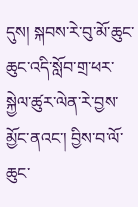དུས། སྐབས་རེ་བུ་མོ་ཆུང་ཆུང་འདི་སློབ་གྲ་ཕར་སྐྱེལ་ཚུར་ལེན་རེ་བྱས་མྱོང་ནའང་། བྱིས་བ་ལོ་ཆུང་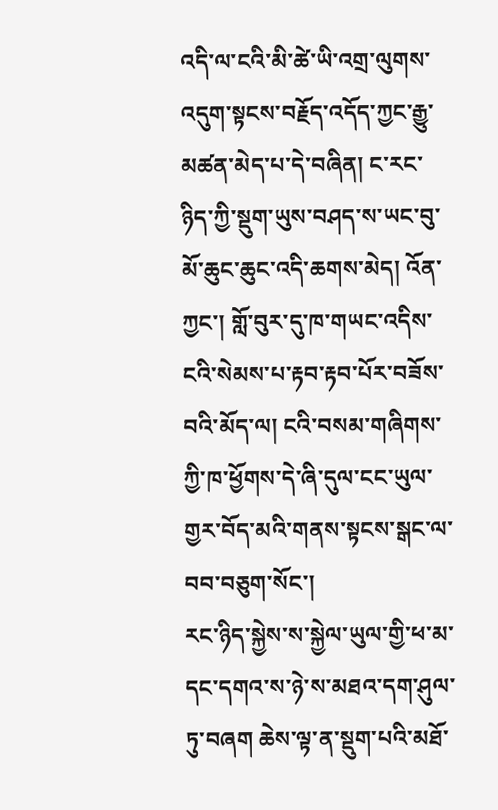འདི་ལ་ངའི་མི་ཚེ་ཡི་འགྲ་ལུགས་འདུག་སྟངས་བརྗོད་འདོད་ཀྱང་རྒྱུ་མཚན་མེད་པ་དེ་བཞིན། ང་རང་ཉིད་ཀྱི་སྡུག་ཡུས་བཤད་ས་ཡང་བུ་མོ་ཆུང་ཆུང་འདི་ཆགས་མེད། འོན་ཀྱང་། གློ་བུར་དུ་ཁ་གཡང་འདིས་ངའི་སེམས་པ་རྟབ་རྟབ་པོར་བཟོས་བའི་མོད་ལ། ངའི་བསམ་གཞིགས་ཀྱི་ཁ་ཕྱོགས་དེ་ཞི་དུལ་ངང་ཡུལ་གྱར་བོད་མའི་གནས་སྟངས་སྒང་ལ་བབ་བཅུག་སོང་།
རང་ཉིད་སྐྱེས་ས་སྐྱེལ་ཡུལ་གྱི་ཕ་མ་དང་དགའ་ས་ཉེ་ས་མཐའ་དག་ཤུལ་ཏུ་བཞག ཆེས་ལྟ་ན་སྡུག་པའི་མཐོ་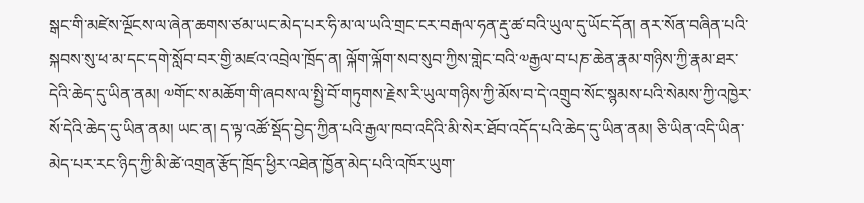སྒང་གི་མཛེས་ལྔོངས་ལ་ཞེན་ཆགས་ཙམ་ཡང་མེད་པར་ཧི་མ་ལ་ཡའི་གྲང་ངར་བརྒལ་ཧན་རྡུ་ཚ་བའི་ཡུལ་དུ་ཡོང་དོན། ནར་སོན་བཞིན་པའི་སྐབས་སུ་ཕ་མ་དང་དགེ་སློབ་བར་གྱི་མཛའ་འབྲེལ་ཁྲོད་ན། ལྐོག་ལྐོག་སབ་སུབ་ཀྱིས་གླེང་བའི་༧རྒྱལ་བ་པཎ་ཆེན་རྣམ་གཉིས་ཀྱི་རྣམ་ཐར་དེའི་ཆེད་དུ་ཡིན་ནམ། ༧གོང་ས་མཆོག་གི་ཞབས་ལ་སྤྱི་བོ་གཏུགས་རྗེས་རི་ཡུལ་གཉིས་ཀྱི་མོས་བ་དེ་འགྲུབ་སོང་སྙམས་པའི་སེམས་ཀྱི་འཁྱེར་སོ་དེའི་ཆེད་དུ་ཡིན་ནམ། ཡང་ན། ད་ལྟ་འཚོ་སྡོད་བྱེད་ཀྱིན་པའི་རྒྱལ་ཁབ་འདིའི་མི་སེར་ཐོབ་འདོད་པའི་ཆེད་དུ་ཡིན་ནམ། ཅི་ཡིན་འདི་ཡིན་མེད་པར་རང་ཉིད་ཀྱི་མི་ཚེ་འགྲན་རྩོད་ཁྲོད་ཕྱིར་འཐེན་ཁྱོན་མེད་པའི་འཁོར་ཡུག་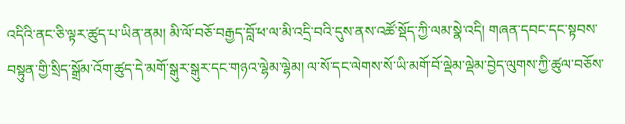འདིའི་ནང་ཅི་ལྟར་ཚུད་པ་ཡིན་ནམ། མི་ལོ་བཅོ་བརྒྱད་བློ་ཕ་ལ་མི་འདྲི་བའི་དུས་ནས་འཚོ་སྡོད་ཀྱི་ལམ་སྣེ་འདི། གཞན་དབང་དང་སྟབས་བསྟུན་གྱི་སྲིད་སྒྲོམ་འོག་ཚུད་དེ་མགོ་སྒུར་སྒུར་དང་གཉའ་ལྷེམ་ལྷེམ། ལ་སོ་དང་ལེགས་སོ་ཡི་མགོ་བོ་ལྡེམ་ལྡེམ་བྱེད་ལུགས་ཀྱི་ཚུལ་བཅོས་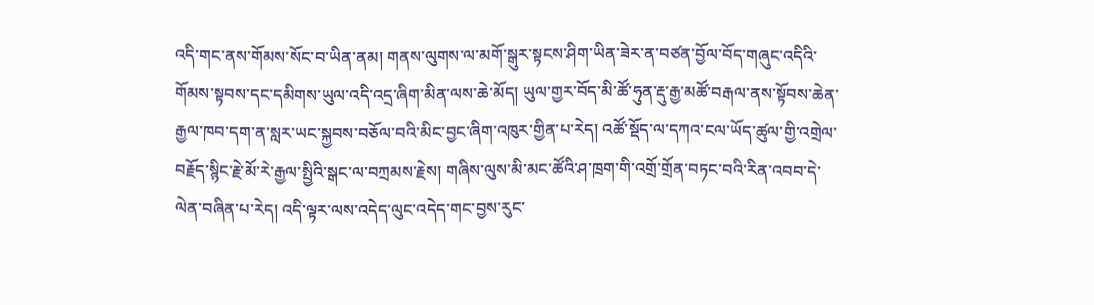འདི་གང་ནས་གོམས་སོང་བ་ཡིན་ནམ། གནས་ལུགས་ལ་མགོ་སྒུར་སྟངས་ཤིག་ཡིན་ཟེར་ན་བཙན་བྱོལ་བོད་གཞུང་འདིའི་གོམས་སྟབས་དང་དམིགས་ཡུལ་འདི་འདྲ་ཞིག་མིན་ལས་ཆེ་མོད། ཡུལ་གྱར་བོད་མི་ཚོ་ཧུན་རྡུ་རྒྱ་མཚོ་བརྒལ་ནས་སྟོབས་ཆེན་རྒྱལ་ཁབ་དག་ན་སླར་ཡང་སྐྱབས་བཅོལ་བའི་མིང་བྱང་ཞིག་འཁུར་གྱིན་པ་རེད། འཚོ་སྡོད་ལ་དཀའ་ངལ་ཡོད་ཚུལ་གྱི་འགྲེལ་བརྗོད་སྙིང་རྗེ་མོ་རེ་རྒྱལ་སྤྱིའི་སྒང་ལ་བཀྲམས་རྗེས། གཞིས་ལུས་མི་མང་ཚོའི་ཤ་ཁྲག་གི་འགྲོ་གྲོན་བཏང་བའི་རིན་འབབ་དེ་ལེན་བཞིན་པ་རེད། འདི་ལྟར་ལས་འདེད་ལུང་འདེད་གང་བྱས་རུང་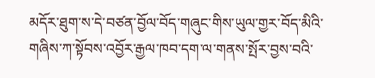མདོར་ཐུག་ས་དེ་བཙན་བྱོལ་བོད་གཞུང་གིས་ཡུལ་གྱར་བོད་མིའི་གཞིས་ཀ་སྟོབས་འབྱོར་རྒྱལ་ཁབ་དག་ལ་གནས་སྤོར་བྱས་བའི་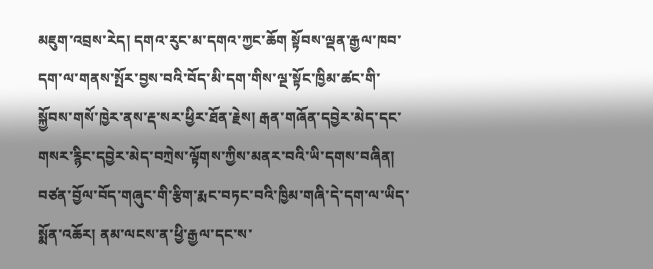མཇུག་འབྲས་རེད། དགའ་རུང་མ་དགའ་ཀྱང་ཆོག སྟོབས་ལྡན་རྒྱལ་ཁབ་དག་ལ་གནས་སྤོར་བྱས་བའི་བོད་མི་དག་གིས་ལྔ་སྟོང་ཁྱིམ་ཚང་གི་སྐྱོབས་གསོ་ཁྱེར་ནས་རྡ་སར་ཕྱིར་ཐོན་རྗེས། རྒན་གཞོན་དབྱེར་མེད་དང་གསར་རྙིང་དབྱེར་མེད་བཀྲེས་ལྟོགས་ཀྱིས་མནར་བའི་ཡི་དགས་བཞིན། བཙན་བྱོལ་བོད་གཞུང་གི་རྩིག་རྨང་བཏང་བའི་ཁྱིམ་གཞི་དེ་དག་ལ་ཡིད་སྨོན་འཆོར། ནམ་ལངས་ན་ཕྱི་རྒྱལ་དང་ས་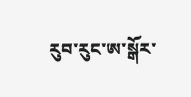རུབ་རུང་ཨ་སྒོར་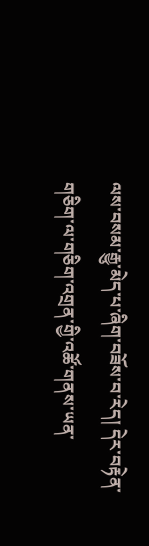ལས་བསམ་རྒྱུ་མེད་པ་ཞིག་བཟོས་བ་རེད། དེར་བརྟེན་གཅིག་ལ་གཅིག་འགྲན་གྱི་འཚོ་གནས་ཡན་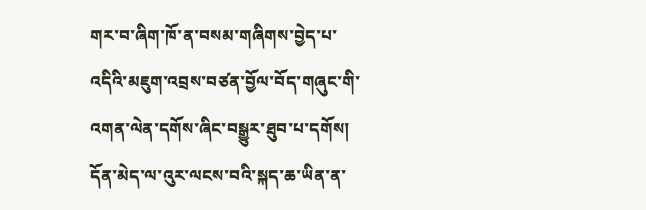གར་བ་ཞིག་ཁོ་ན་བསམ་གཞིགས་བྱེད་པ་འདིའི་མཇུག་འབྲས་བཙན་བྱོལ་བོད་གཞུང་གི་འགན་ལེན་དགོས་ཞིང་བསྒྱུར་ཐུབ་པ་དགོས། དོན་མེད་ལ་འུར་ལངས་བའི་སྐད་ཆ་ཡིན་ན་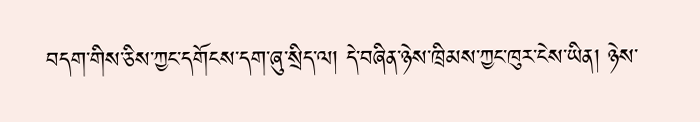བདག་གིས་ཅིས་ཀྱང་དགོངས་དག་ཞུ་སྲིད་ལ། དེ་བཞིན་ཉེས་ཁྲིམས་ཀྱང་ཁུར་ངེས་ཡིན། ཉེས་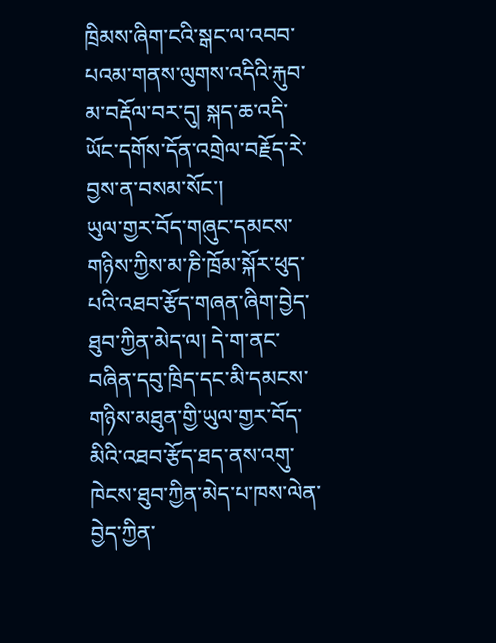ཁྲིམས་ཞིག་ངའི་སྒང་ལ་འབབ་པའམ་གནས་ལུགས་འདིའི་རྐུབ་མ་བརྡོལ་བར་དུ། སྐད་ཆ་འདི་ཡོང་དགོས་དོན་འགྲེལ་བརྗོད་རེ་བྱས་ན་བསམ་སོང་།
ཡུལ་གྱར་བོད་གཞུང་དམངས་གཉིས་ཀྱིས་མ་ཎི་ཁྲོམ་སྐོར་ཕུད་པའི་འཐབ་རྩོད་གཞན་ཞིག་བྱེད་ཐུབ་ཀྱིན་མེད་ལ། དེ་ག་ནང་བཞིན་དབུ་ཁྲིད་དང་མི་དམངས་གཉིས་མཐུན་གྱི་ཡུལ་གྱར་བོད་མིའི་འཐབ་རྩོད་ཐད་ནས་འགུ་ཁེངས་ཐུབ་ཀྱིན་མེད་པ་ཁས་ལེན་བྱེད་ཀྱིན་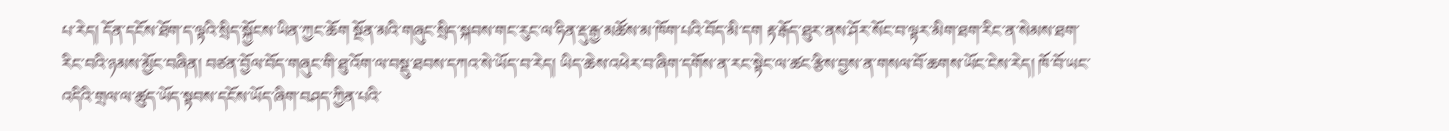པ་རེད། དོན་དངོས་ཐོག་ད་ལྟའི་སྲིད་སྐྱོངས་ཡིན་ཀྱང་ཆོག སྔོན་མའི་གཞུང་སྲིད་སྐབས་གང་རུང་ལ་ཧིན་རྡུ་རྒྱ་མཚོས་མ་ཁོག་པའི་བོད་མི་དག རྟ་རྒོད་ཐུར་ནས་ཤོར་སོང་བ་ལྟར་མིག་ཐག་རིང་ན་སེམས་ཐག་རིང་བའི་ཉམས་མྱོང་བཞིན། བཙན་བྱོལ་བོད་གཞུང་གི་ཐུ་འོག་ལ་བསྡུ་ཐབས་དཀའ་སེ་ཡོད་བ་རེད། ཡིད་ཆེས་འཕེར་བ་ཞིག་དགོས་ན་རང་སྟེང་ལ་ཚང་རྩིས་བྱས་ན་གསལ་བོ་ཆགས་ཡོང་ངེས་རེད། ཁོ་བོ་ཡང་འདིའི་གྲལ་ལ་ཚུད་ཡོད་སྟབས་དངོས་ཡོད་ཞིག་བཤད་ཀྱིན་པའི་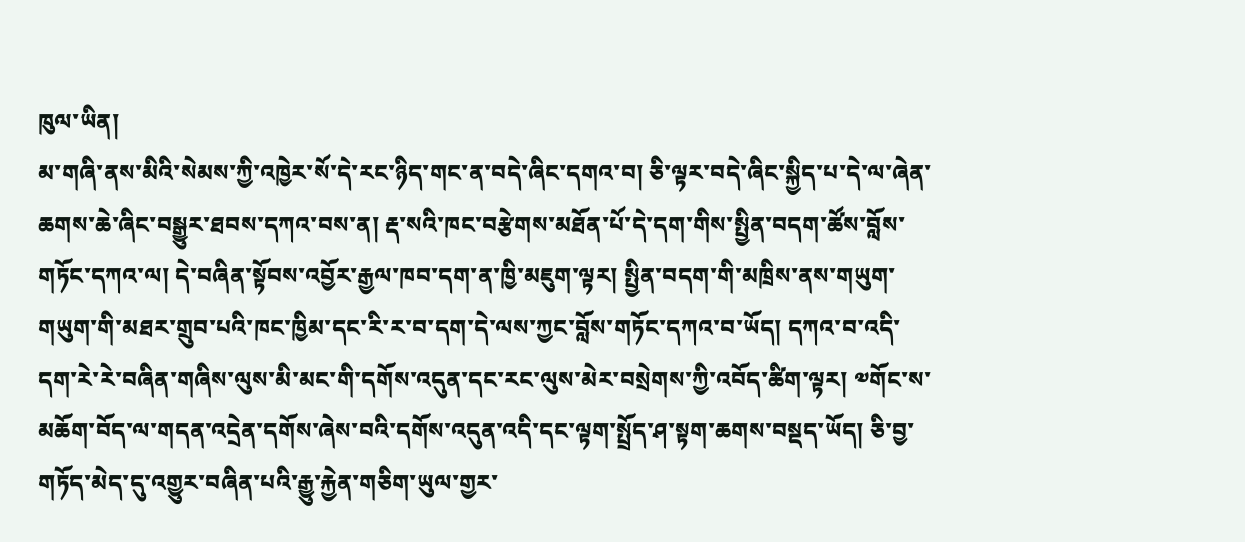ཁུལ་ཡིན།
མ་གཞི་ནས་མིའི་སེམས་ཀྱི་འཁྱེར་སོ་དེ་རང་ཉིད་གང་ན་བདེ་ཞིང་དགའ་བ། ཅི་ལྟར་བདེ་ཞིང་སྐྱིད་པ་དེ་ལ་ཞེན་ཆགས་ཆེ་ཞིང་བསྒྱུར་ཐབས་དཀའ་བས་ན། རྡ་སའི་ཁང་བརྩེགས་མཐོན་པོ་དེ་དག་གིས་སྤྱིན་བདག་ཚོས་བློས་གཏོང་དཀའ་ལ། དེ་བཞིན་སྟོབས་འབྱོར་རྒྱལ་ཁབ་དག་ན་ཁྱི་མཇུག་ལྟར། སྤྱིན་བདག་གི་མཁྲིས་ནས་གཡུག་གཡུག་གི་མཐར་གྲུབ་པའི་ཁང་ཁྱིམ་དང་རི་ར་བ་དག་དེ་ལས་ཀྱང་བློས་གཏོང་དཀའ་བ་ཡོད། དཀའ་བ་འདི་དག་རེ་རེ་བཞིན་གཞིས་ལུས་མི་མང་གི་དགོས་འདུན་དང་རང་ལུས་མེར་བསྲེགས་ཀྱི་འབོད་ཚིག་ལྟར། ༧གོང་ས་མཆོག་བོད་ལ་གདན་འདྲེན་དགོས་ཞེས་བའི་དགོས་འདུན་འདི་དང་ལྟག་སྤྲོད་ཤ་སྟག་ཆགས་བསྡད་ཡོད། ཅི་བྱ་གཏོད་མེད་དུ་འགྱུར་བཞིན་པའི་རྒྱུ་རྐྱེན་གཅིག་ཡུལ་གྱར་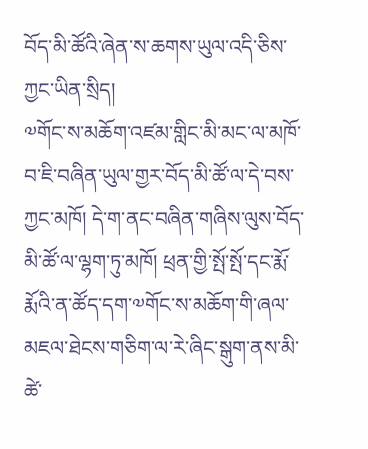བོད་མི་ཚོའི་ཞེན་ས་ཆགས་ཡུལ་འདི་ཅིས་ཀྱང་ཡིན་སྲིད།
༧གོང་ས་མཆོག་འཛམ་གླིང་མི་མང་ལ་མཁོ་བ་ཇི་བཞིན་ཡུལ་གྱར་བོད་མི་ཚོ་ལ་དེ་བས་ཀྱང་མཁོ། དེ་ག་ནང་བཞིན་གཞིས་ལུས་བོད་མི་ཚོ་ལ་ལྷག་ཏུ་མཁོ། ཕྲན་གྱི་སྤོ་སྤོ་དང་རྨོ་རྨོའི་ན་ཚོད་དག་༧གོང་ས་མཆོག་གི་ཞལ་མཇལ་ཐེངས་གཅིག་ལ་རེ་ཞིང་སྒུག་ནས་མི་ཚེ་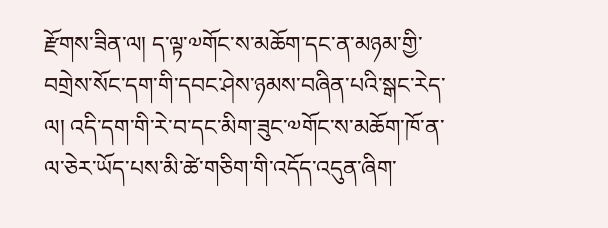རྫོགས་ཟིན་ལ། ད་ལྟ་༧གོང་ས་མཆོག་དང་ན་མཉམ་གྱི་བགྲེས་སོང་དག་གི་དབང་ཤེས་ཉམས་བཞིན་པའི་སྒང་རེད་ལ། འདི་དག་གི་རེ་བ་དང་མིག་ཟུང་༧གོང་ས་མཆོག་ཁོ་ན་ལ་ཅེར་ཡོད་པས་མི་ཚེ་གཅིག་གི་འདོད་འདུན་ཞིག་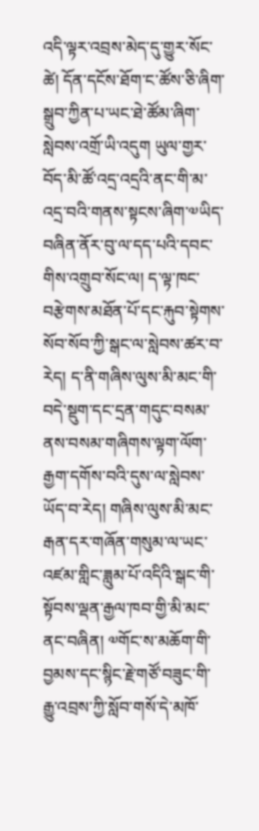འདི་ལྟར་འབྲས་མེད་དུ་གྱུར་སོང་ཚེ། དོན་དངོས་ཐོག་ང་ཚོས་ཅི་ཞིག་སྒྲུབ་ཀྱིན་པ་ཡང་ཐེ་ཚོམ་ཞིག་སླེབས་འགྲོ་ཡི་འདུག ཡུལ་གྱར་བོད་མི་ཚོ་འདྲ་འདྲའི་ནང་གི་མ་འདྲ་བའི་གནས་སྟངས་ཞིག་༧ཡིད་བཞིན་ནོར་བུ་ལ་དད་པའི་དབང་གིས་འགྲུབ་སོང་ལ། ད་ལྟ་ཁང་བརྩེགས་མཐོན་པོ་དང་རྐུབ་སྟེགས་སོབ་སོབ་ཀྱི་སྒང་ལ་སླེབས་ཚར་བ་རེད། ད་ནི་གཞིས་ལུས་མི་མང་གི་བདེ་སྡུག་དང་དྲན་གདུང་བསམ་ནས་བསམ་གཞིགས་ལྟག་ལོག་རྒྱག་དགོས་བའི་དུས་ལ་སླེབས་ཡོད་བ་རེད། གཞིས་ལུས་མི་མང་རྒན་དར་གཞོན་གསུམ་ལ་ཡང་འཛམ་གླིང་ཟླུམ་པོ་འདིའི་སྒང་གི་སྟོབས་ལྡན་རྒྱལ་ཁབ་གྱི་མི་མང་ནང་བཞིན། ༧གོང་ས་མཆོག་གི་བྱམས་དང་སྙིང་རྗེ་གཙོ་བཟུང་གི་རྒྱུ་འབྲས་ཀྱི་སློབ་གསོ་དེ་མཁོ་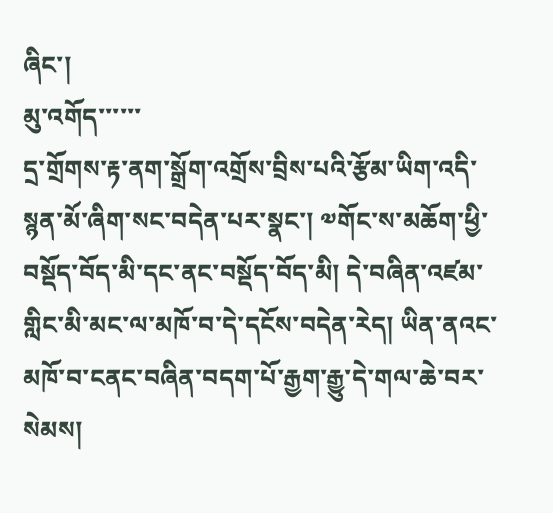ཞིང་།
མུ་འགོད་་་་་་
དྲ་གྲོགས་རྟ་ནག་སྒྲོག་འགྲོས་བྲིས་པའི་རྩོམ་ཡིག་འདི་སྙན་མོ་ཞིག་སང་བདེན་པར་སྣང་། ༧གོང་ས་མཆོག་ཕྱི་བསྡོད་བོད་མི་དང་ནང་བསྡོད་བོད་མི། དེ་བཞིན་འཛམ་གླིང་མི་མང་ལ་མཁོ་བ་དེ་དངོས་བདེན་རེད། ཡིན་ནའང་མཁོ་བ་ངནང་བཞིན་བདག་པོ་རྒྱག་རྒྱུ་དེ་གལ་ཆེ་བར་སེམས།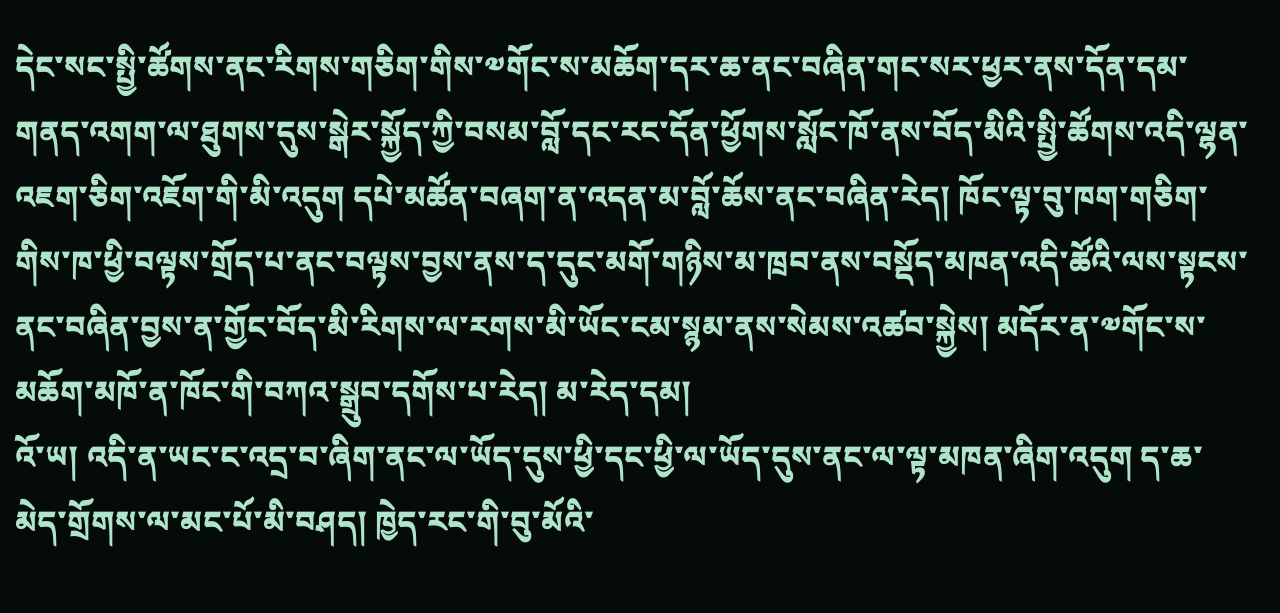དེང་སང་སྤྱི་ཚོགས་ནང་རིགས་གཅིག་གིས་༧གོང་ས་མཆོག་དར་ཆ་ནང་བཞིན་གང་སར་ཕྱར་ནས་དོན་དམ་གནད་འགག་ལ་ཐུགས་དུས་སྒེར་སྐྱོད་ཀྱི་བསམ་བློ་དང་རང་དོན་ཕྱོགས་སློང་ཁོ་ནས་བོད་མིའི་སྤྱི་ཚོགས་འདི་ལྷན་འཇག་ཅིག་འཇོག་གི་མི་འདུག དཔེ་མཚོན་བཞག་ན་འདན་མ་བློ་ཆོས་ནང་བཞིན་རེད། ཁོང་ལྟ་བུ་ཁག་གཅིག་གིས་ཁ་ཕྱི་བལྟས་གྲོད་པ་ནང་བལྟས་བྱས་ནས་ད་དུང་མགོ་གཉིས་མ་ཁྲབ་ནས་བསྡོད་མཁན་འདི་ཚོའི་ལས་སྟངས་ནང་བཞིན་བྱས་ན་གྱོང་བོད་མི་རིགས་ལ་རགས་མི་ཡོང་ངམ་སྙམ་ནས་སེམས་འཚབ་སྐྱེས། མདོར་ན་༧གོང་ས་མཆོག་མཁོ་ན་ཁོང་གི་བཀའ་སྒྲུབ་དགོས་པ་རེད། མ་རེད་དམ།
འོ་ཡ། འདི་ན་ཡང་ང་འདྲ་བ་ཞིག་ནང་ལ་ཡོད་དུས་ཕྱི་དང་ཕྱི་ལ་ཡོད་དུས་ནང་ལ་ལྟ་མཁན་ཞིག་འདུག ད་ཆ་མེད་གྲོགས་ལ་མང་པོ་མི་བཤད། ཁྱེད་རང་གི་བུ་མོའི་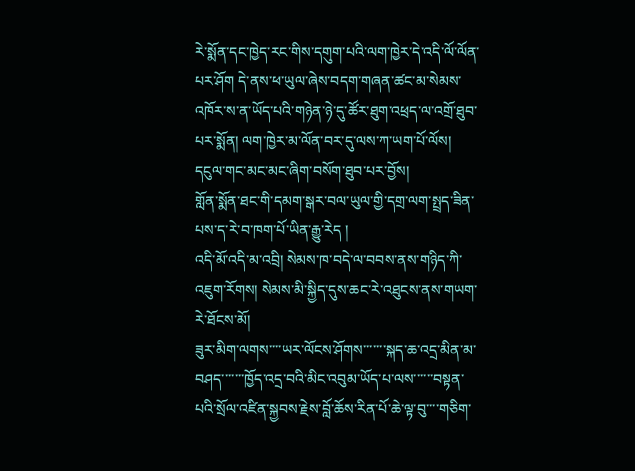རེ་སྨོན་དང་ཁྱེད་རང་གིས་དགུག་པའི་ལག་ཁྱེར་དེ་འདི་ལོ་ལོན་པར་ཤོག དེ་ནས་ཕ་ཡུལ་ཞེས་བདག་གཞན་ཚང་མ་སེམས་འཁོར་ས་ན་ཡོད་པའི་གཉེན་ཉེ་དུ་ཚོར་ཐུག་འཕྲད་ལ་འགྲོ་ཐུབ་པར་སྨོན། ལག་ཁྱེར་མ་ལོན་བར་དུ་ལས་ཀ་ཡག་པོ་ལོས། དངུལ་གང་མང་མང་ཞིག་བསོག་ཐུབ་པར་བྱོས།
གློན་སྨོན་ཐང་གི་དམག་སྒར་བལ་ཡུལ་གྱི་དགྲ་ལག་སྤྲད་ཟིན་པས་ད་རེ་བ་ཁག་པོ་ཡིན་རྒྱུ་རེད །
འདི་མོ་འདི་མ་འབྲི། སེམས་ཁ་བདེ་ལ་བབས་ནས་གཉིད་ཀི་འཇུག་རོགས། སེམས་མི་སྐྱིད་དུས་ཆང་རེ་འཐུངས་ནས་གཡག་རེ་ཐོངས་མོ།
ཟུར་མིག་ལགས་་་་ཡར་ལོངས་ཤོགས་་་་་་་སྐད་ཆ་འདྲ་མིན་མ་བཤད་་་་་་་ཁྱོད་འདྲ་བའི་མིང་འབུམ་ཡོད་པ་ལས་་་་་་བསྟན་པའི་སྲོལ་འཛིན་སྐྱབས་རྗེས་བློ་ཆོས་རིན་པོ་ཆེ་ལྟ་བུ་་་་གཅིག་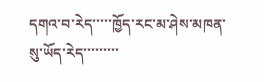དགའ་བ་རེད་་་་་ཁྱོད་རང་མ་ཤེས་མཁན་སུ་ཡོད་རེད་་་་་་་་་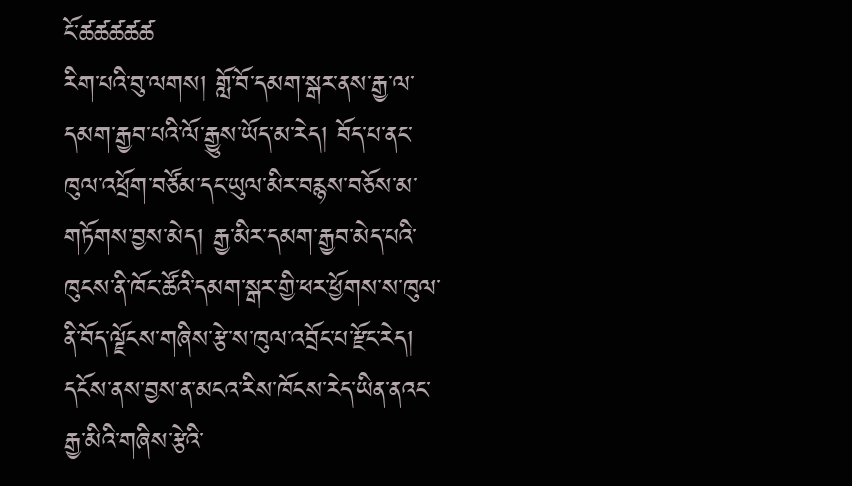ངོ་ཚཚཚཚཚ
རིག་པའི་བུ་ལགས། གློ་བོ་དམག་སྒར་ནས་རྒྱ་ལ་དམག་རྒྱབ་པའི་ལོ་རྒྱུས་ཡོད་མ་རེད། བོད་པ་ནང་ཁུལ་འཕྲོག་བཙོམ་དང་ཡུལ་མིར་བརྙས་བཅོས་མ་གཏོགས་བྱས་མེད། རྒྱ་མིར་དམག་རྒྱབ་མེད་པའི་ཁུངས་ནི་ཁོང་ཚོའི་དམག་སྒར་གྱི་ཕར་ཕྱོགས་ས་ཁུལ་ནི་བོད་ལྗོངས་གཞིས་རྩེ་ས་ཁུལ་འབྲོང་པ་རྫོང་རེད། དངོས་ནས་བྱས་ན་མངའ་རིས་ཁོངས་རེད་ཡིན་ནའང་རྒྱ་མིའི་གཞིས་རྩེའི་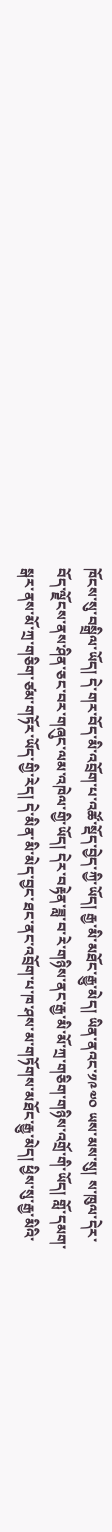ཁོངས་སུ་བསྒྲིལ་ཡོད། དེ་གར་བོད་མི་འབྲོག་པ་འཚོ་སྡོད་བྱེད་ཀྱི་ཡོད། རྒྱ་མི་མཐོང་རྒྱུ་མེད། ཡིན་ནའང་༡༩༧༠ ཡས་མས་སུ། ས་ཁུལ་དེར་བོད་ལྗོངས་ནས་ཤིན་ཅང་བར་གཞུང་ལམ་འཁེལ་གྱི་ཡོད། དེར་བརྟེན་ཟླ་བ་རེ་གཉིས་ནང་རྒྱ་མི་མོ་ཀྲ་གཅིག་གཉིས་འགྲོ་གི་ཡོད། གློ་དམག་སྒར་ནས་མོ་ཀྲ་གཅིག་ཙམ་གཏོར་ཡོད་གྱི་རེད། དེ་མིན་མི་མེད་བྱང་ཐང་ནང་འབྲོག་པ་ཁ་ཤས་མ་གཏོགས་མཐོང་རྒྱུ་མེད། ཕྱིས་སུ་རྒྱ་མིའི་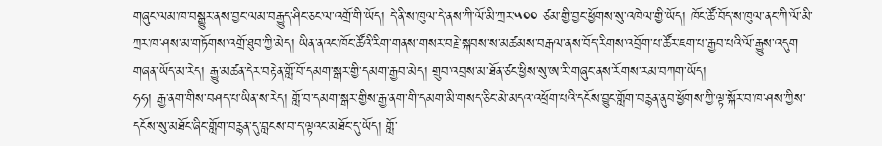གཞུང་ལམ་ཁ་བསྒྱུར་ནས་བྱང་ལམ་བརྒྱུད་ཤིང་ཅང་ལ་འགྲོ་གི་ཡོད། དེ་ནི་ས་ཁུལ་དེ་ནས་ཀི་ལོ་མི་ཀྲར་༥༠༠ ཙམ་གྱི་བྱང་ཕྱོགས་སུ་འཁེལ་གྱི་ཡོད། ཁོང་ཚོ་བོད་ས་ཁུལ་ནང་ཀི་ལོ་མི་ཀྲར་ཁ་ཤས་མ་གཏོགས་འགྲོ་ཐུབ་ཀྱི་མེད། ཡིན་ནའང་ཁོང་ཚོའི་རིག་གནས་གསར་བརྗེ་སྐབས་ས་མཚམས་བརྒལ་ནས་བོད་རིགས་འབྲོག་པ་ཚོར་ཇག་པ་རྒྱབ་པའི་ལོ་རྒྱུས་འདུག གཞན་ཡོད་མ་རེད། རྒྱུ་མཚན་དེར་བརྟེན་གློ་བོ་དམག་སྒར་གྱི་དམག་རྒྱབ་མེད། གྲུབ་འབྲས་མ་ཐོན་ཙང་ཕྱིས་སུ་ཨ་རི་གཞུང་ནས་རོགས་རམ་བཀག་ཡོད།
ཧཧ། རྒྱ་ནག་གིས་བཤད་པ་ཡིན་ས་རེད། གློ་བ་དམག་སྒར་གྱིས་རྒྱ་ནག་གི་དམག་མི་གསད་ཅིང་མེ་མདའ་འཕྲོག་པའི་དངོས་བྱུང་གློག་བརྙན་ནུབ་ཕྱོགས་ཀྱི་ལྟ་སྐོར་བ་ཁ་ཤས་ཀྱིས་དངོས་སུ་མཐོང་ཞིང་གློག་བརྙན་དུ་བླངས་བ་ད་ལྟའང་མཐོང་དུ་ཡོད། གློ་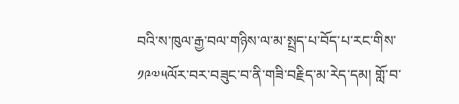བའི་ས་ཁུལ་རྒྱ་བལ་གཉིས་ལ་མ་སྤྲད་པ་བོད་པ་རང་གིས་༡༩༧༥ལོར་བར་བཟུང་བ་ནི་གཟི་བརྗིད་མ་རེད་དམ། གློ་བ་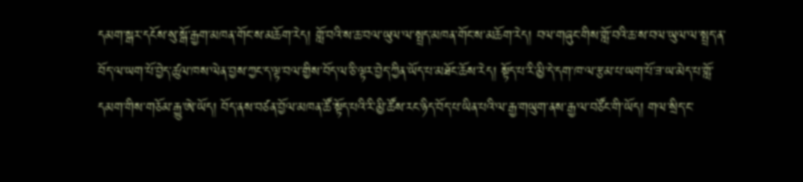དམག་སྒར་དངོས་སུ་སྒོ་རྒྱག་མཁན་གོང་ས་མཆོག་རེད། གློ་བའི་ས་ཆ་བལ་ཡུལ་ལ་སྤྲད་མཁན་གོང་ས་མཆོག་རེད། བལ་གཞུང་གིས་གློ་བའི་ཆ་ས་བལ་ཡུལ་ལ་སྤྲད་ན་བོད་ལ་ཡག་པོ་བྱེད་ཚུལ་ཁས་ལེན་བྱས་ཀྱང་ད་ལྟ་བལ་གྱིས་བོད་ལ་ཅི་ལྟར་བྱེད་ཀྱིན་ཡོད་པ་མཐོང་ཆོས་རེད། སྟོད་པ་རི་མྱི་དེ་དག་ཁ་ལ་རྩམ་པ་ཡག་པོ་ཟ་ཡ་མེད་པ་གློ་དམག་གིས་གཅོམ་རྒྱུ་ཨེ་ཡོད། བོད་ནས་བཙན་བྱོལ་མཁན་ཚོ་སྟོད་པའི་རི་མྱི་ཚོས་རང་ཉིད་བོད་པ་ཡིན་པའི་ལ་རྒྱ་གཡུག་ནས་རྒྱ་ལ་བཙོང་གི་ཡོད། གལ་སྲིད་ང་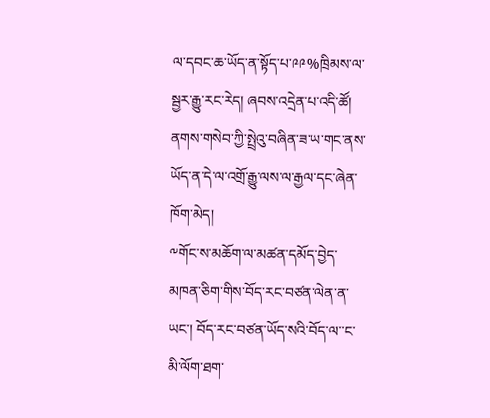ལ་དབང་ཆ་ཡོད་ན་སྟོད་པ་༩༩%ཁྲིམས་ལ་སྦྱར་རྒྱུ་རང་རེད། ཞབས་འདྲེན་པ་འདི་ཚོ། ནགས་གསེབ་ཀྱི་སྤྲེའུ་བཞིན་ཟ་ཡ་གང་ནས་ཡོད་ན་དེ་ལ་འགྲོ་རྒྱུ་ལས་ལ་རྒྱལ་དང་ཞེན་ཁོག་མེད།
༸གོང་ས་མཆོག་ལ་མཚན་དམོད་བྱེད་མཁན་ཅིག་གིས་བོད་རང་བཙན་ལེན་ན་ཡང་། བོད་རང་བཙན་ཡོད་སའི་བོད་ལ་་ང་མི་ལོག་ཐག་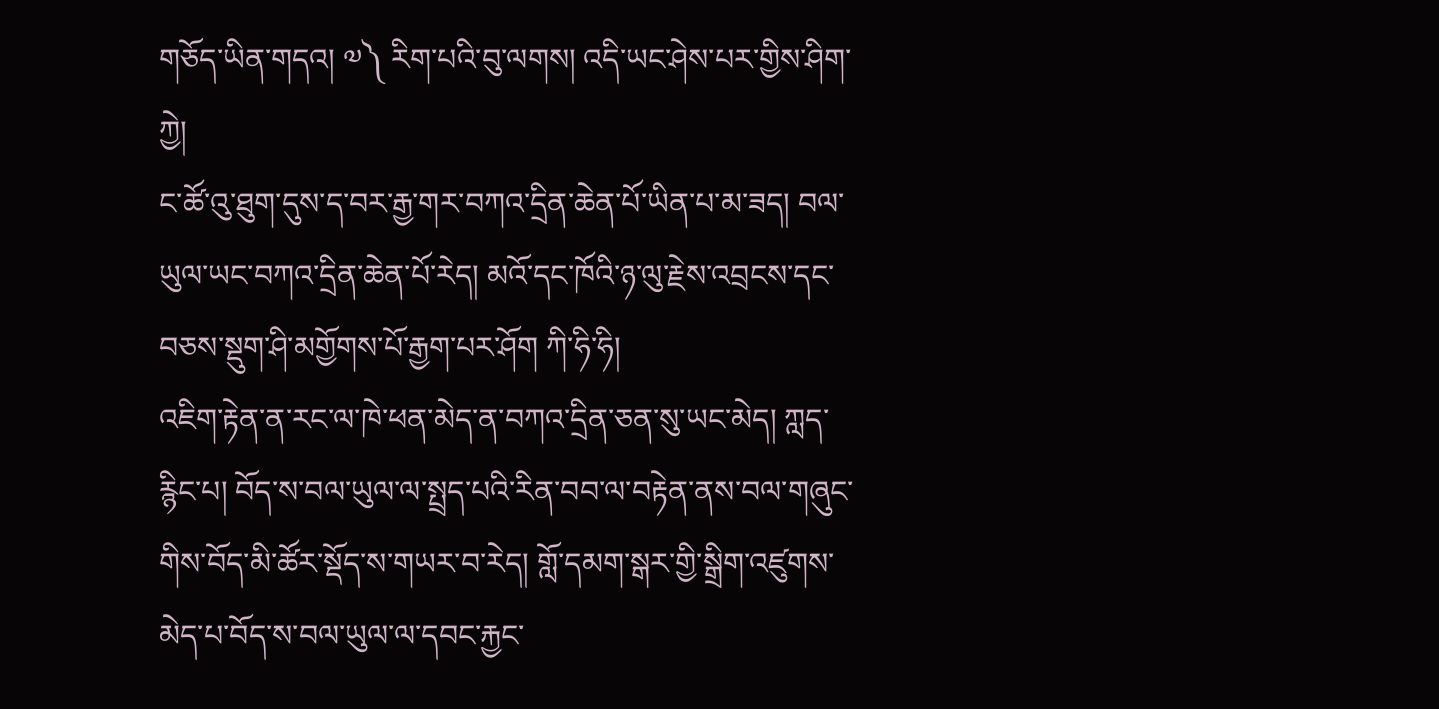གཅོད་ཡིན་གདའ། ༧༽ རིག་པའི་བུ་ལགས། འདི་ཡང་ཤེས་པར་གྱིས་ཤིག་ཀྱེ།
ང་ཚོ་འུ་ཐུག་དུས་ད་བར་རྒྱ་གར་བཀའ་དྲིན་ཆེན་པོ་ཡིན་པ་མ་ཟད། བལ་ཡུལ་ཡང་བཀའ་དྲིན་ཆེན་པོ་རེད། མའོ་དང་ཁོའི་ཉ་ལུ་རྗེས་འབྲངས་དང་བཅས་སྡུག་ཤི་མགྱོགས་པོ་རྒྱག་པར་ཤོག ཀི་ཧི་ཧི།
འཇིག་རྟེན་ན་རང་ལ་ཁེ་ཕན་མེད་ན་བཀའ་དྲིན་ཅན་སུ་ཡང་མེད། ཀླད་རྙིང་པ། བོད་ས་བལ་ཡུལ་ལ་སྤྲད་པའི་རིན་བབ་ལ་བརྟེན་ནས་བལ་གཞུང་གིས་བོད་མི་ཚོར་སྡོད་ས་གཡར་བ་རེད། གློ་དམག་སྒར་གྱི་སྒྲིག་འཛུགས་མེད་པ་བོད་ས་བལ་ཡུལ་ལ་དབང་རྐྱང་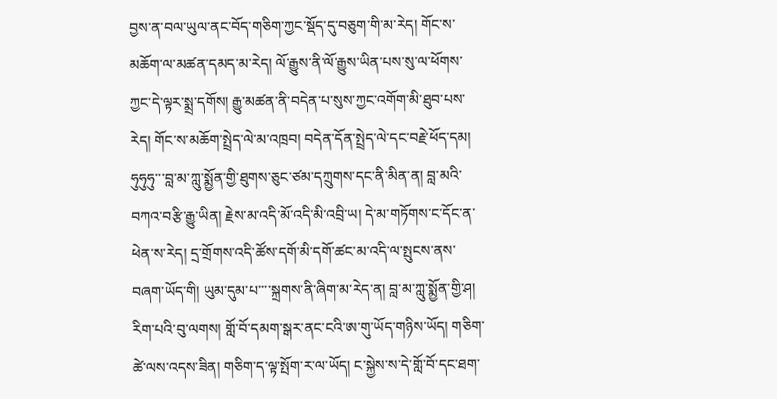བྱས་ན་བལ་ཡུལ་ནང་བོད་གཅིག་ཀྱང་སྡོད་དུ་བཅུག་གི་མ་རེད། གོང་ས་མཆོག་ལ་མཚན་དམད་མ་རེད། ལོ་རྒྱུས་ནི་ལོ་རྒྱུས་ཡིན་པས་སུ་ལ་ཕོགས་ཀྱང་དེ་ལྟར་སྨྲ་དགོས། རྒྱུ་མཚན་ནི་བདེན་པ་སུས་ཀྱང་འགོག་མི་ཐུབ་པས་རེད། གོང་ས་མཆོག་སྤྲེད་ལེ་མ་འཁྲབ། བདེན་དོན་སྤྲེད་ལེ་དང་བརྗེ་ཕོད་དམ།
ཧུཧུཧུ་་་བླ་མ་ཀླུ་སྨྱོན་གྱི་ཐུགས་ཅུང་ཙམ་དཀྲུགས་དང་ནི་མིན་ན། བླ་མའི་བཀའ་བརྩི་རྒྱུ་ཡིན། རྗེས་མ་འདི་མོ་འདི་མི་འབྲི་ཡ། དེ་མ་གཏོགས་ང་དོང་ན་ཕེན་ས་རེད། དྲ་གྲོགས་འདི་ཚོས་དགོ་མི་དགོ་ཚང་མ་འདི་ལ་སྤུངས་ནས་བཞག་ཡོད་གི། ཡུམ་དུམ་པ་་་་སྐྲགས་ནི་ཞིག་མ་རེད་ན། བླ་མ་ཀླུ་སྨྱོན་གྱི་ཤ།
རིག་པའི་བུ་ལགས། གློ་བོ་དམག་སྒར་ནང་ངའི་ཨ་གུ་ཡོད་གཉིས་ཡོད། གཅིག་ཚེ་ལས་འདས་ཟིན། གཅིག་ད་ལྟ་སྤོག་ར་ལ་ཡོད། ང་སྐྱེས་ས་དེ་གློ་བོ་དང་ཐག་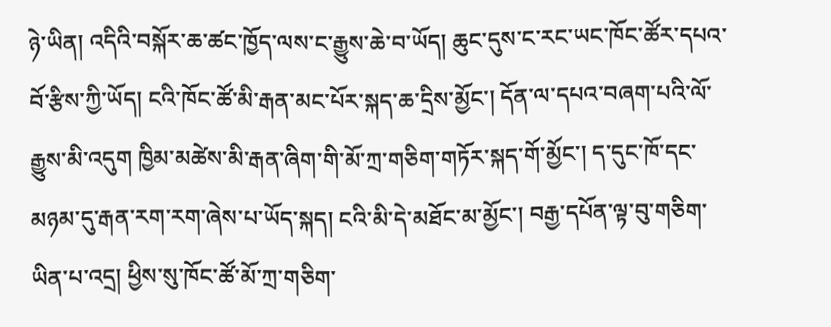ཉེ་ཡིན། འདིའི་བསྐོར་ཆ་ཚང་ཁྱོད་ལས་ང་རྒྱུས་ཆེ་བ་ཡོད། ཆུང་དུས་ང་རང་ཡང་ཁོང་ཚོར་དཔའ་བོ་རྩིས་ཀྱི་ཡོད། ངའི་ཁོང་ཚོ་མི་རྒན་མང་པོར་སྐད་ཆ་དྲིས་མྱོང་། དོན་ལ་དཔའ་བཞག་པའི་ལོ་རྒྱུས་མི་འདུག ཁྱིམ་མཚེས་མི་རྒན་ཞིག་གི་མོ་ཀྲ་གཅིག་གཏོར་སྐད་གོ་མྱོང་། ད་དུང་ཁོ་དང་མཉམ་དུ་རྒན་རག་རག་ཞེས་པ་ཡོད་སྐད། ངའི་མི་དེ་མཐོང་མ་མྱོང་། བརྒྱ་དཔོན་ལྟ་བུ་གཅིག་ཡིན་པ་འདྲ། ཕྱིས་སུ་ཁོང་ཚོ་མོ་ཀྲ་གཅིག་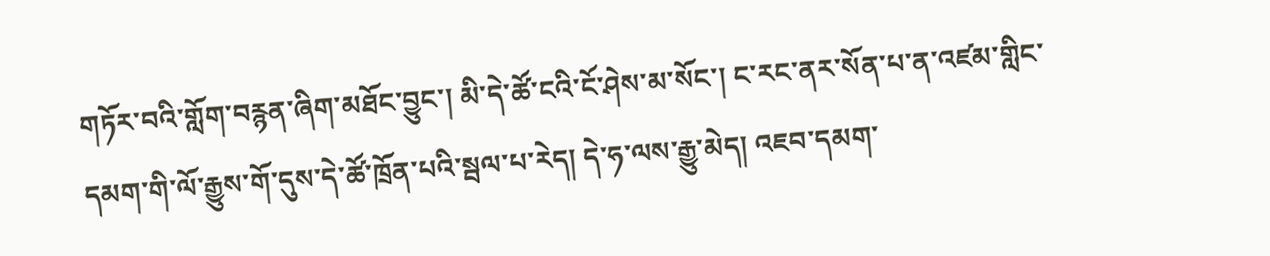གཏོར་བའི་གློག་བརྙན་ཞིག་མཐོང་བྱུང་། མི་དེ་ཚོ་ངའི་ངོ་ཤེས་མ་སོང་། ང་རང་ནར་སོན་པ་ན་འཛམ་གླིང་དམག་གི་ལོ་རྒྱུས་གོ་དུས་དེ་ཚོ་ཁྲོན་པའི་སྦལ་པ་རེད། དེ་ཧ་ལས་རྒྱུ་མེད། འཇབ་དམག་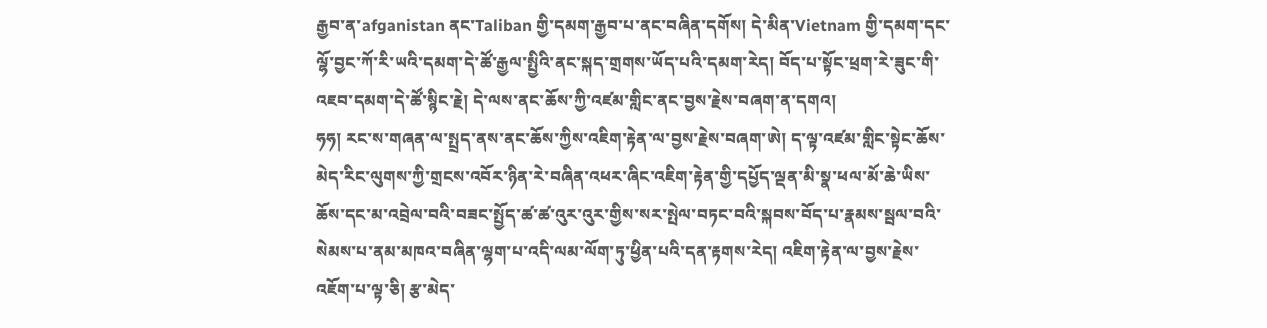རྒྱབ་ན་afganistan ནང་Taliban གྱི་དམག་རྒྱབ་པ་ནང་བཞིན་དགོས། དེ་མིན་Vietnam གྱི་དམག་དང་ལྷོ་བྱང་ཀོ་རི་ཡའི་དམག་དེ་ཚོ་རྒྱལ་སྤྱིའི་ནང་སྐད་གྲགས་ཡོད་པའི་དམག་རེད། བོད་པ་སྟོང་ཕྲག་རེ་ཟུང་གི་འཇབ་དམག་དེ་ཚོ་སྙིང་རྗེ། དེ་ལས་ནང་ཆོས་ཀྱི་འཛམ་གླིང་ནང་བྱས་རྗེས་བཞག་ན་དགའ།
ཧཧ། རང་ས་གཞན་ལ་སྤྲད་ནས་ནང་ཆོས་ཀྱིས་འཇིག་རྟེན་ལ་བྱས་རྗེས་བཞག་ཨེ། ད་ལྟ་འཛམ་གླིང་སྟེང་ཆོས་མེད་རིང་ལུགས་ཀྱི་གྲངས་འབོར་ཉིན་རེ་བཞིན་འཕར་ཞིང་འཇིག་རྟེན་གྱི་དཔྱོད་ལྡན་མི་སྣ་ཕལ་མོ་ཆེ་ཡིས་ཆོས་དང་མ་འབྲེལ་བའི་བཟང་སྤྱོད་ཚ་ཚ་འུར་འུར་གྱིས་སར་སྤེལ་བཏང་བའི་སྐབས་བོད་པ་རྣམས་སྦལ་བའི་སེམས་པ་ནམ་མཁའ་བཞིན་ལྷག་པ་འདི་ལམ་ལོག་ཏུ་ཕྱིན་པའི་དན་རྟགས་རེད། འཇིག་རྟེན་ལ་བྱས་རྗེས་འཇོག་པ་ལྟ་ཅི། རྩ་མེད་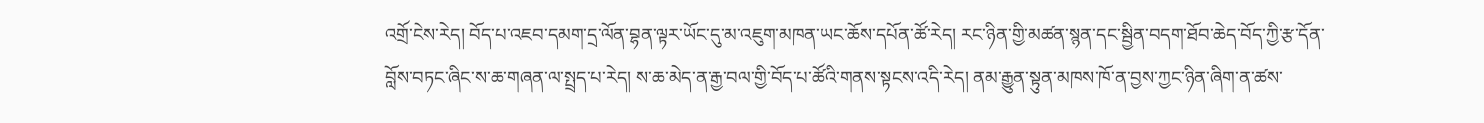འགྲོ་ངེས་རེད། བོད་པ་འཇབ་དམག་དྲ་ལོན་བྷན་ལྟར་ཡོང་དུ་མ་འཇུག་མཁན་ཡང་ཆོས་དཔོན་ཚོ་རེད། རང་ཉིན་གྱི་མཚན་སྙན་དང་སྦྱིན་བདག་ཐོབ་ཆེད་བོད་ཀྱི་རྩ་དོན་བློས་བཏང་ཞིང་ས་ཆ་གཞན་ལ་སྤྲད་པ་རེད། ས་ཆ་མེད་ན་རྒྱ་བལ་གྱི་བོད་པ་ཚོའི་གནས་སྟངས་འདི་རེད། ནམ་རྒྱུན་སྟུན་མཁས་ཁོ་ན་བྱས་ཀྱང་ཉིན་ཞིག་ན་ཚས་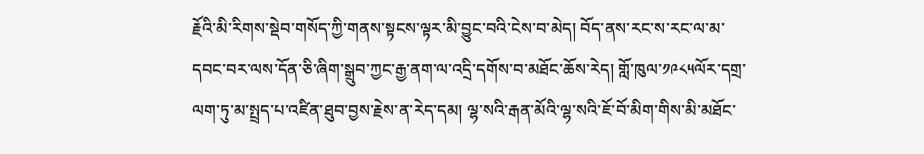རྗོའི་མི་རིགས་སྡེབ་གསོད་ཀྱི་གནས་སྟངས་ལྟར་མི་བྱུང་བའི་ངེས་བ་མེད། བོད་ནས་རང་ས་རང་ལ་མ་དབང་བར་ལས་དོན་ཅི་ཞིག་སྒྲུབ་ཀྱང་རྒྱ་ནག་ལ་འདྲི་དགོས་བ་མཐོང་ཆོས་རེད། གློ་ཁུལ་༡༩༨༥ལོར་དགྲ་ལག་ཏུ་མ་སྤྲད་པ་འཛིན་ཐུབ་བྱས་རྗེས་ན་རེད་དམ། ལྷ་སའི་རྒན་མོའི་ལྷ་སའི་ཇོ་བོ་མིག་གིས་མི་མཐོང་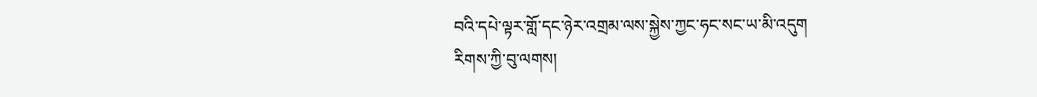བའི་དཔེ་ལྟར་གློ་དང་ཉེར་འགྲམ་ལས་སྐྱེས་ཀྱང་ཧང་སང་ཡ་མི་འདུག
རིགས་ཀྱི་བུ་ལགས།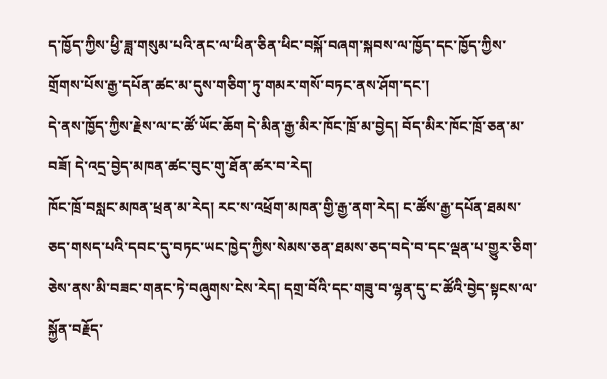ད་ཁྱོད་ཀྱིས་ཕྱི་ཟླ་གསུམ་པའི་ནང་ལ་ཕིན་ཅིན་ཕིང་བསྐོ་བཞག་སྐབས་ལ་ཁྱོད་དང་ཁྱོད་ཀྱིས་གྲོགས་པོས་རྒྱ་དཔོན་ཚང་མ་དུས་གཅིག་ཏུ་གམར་གསོ་བཏང་ནས་ཤོག་དང་།
དེ་ནས་ཁྱོད་ཀྱིས་རྗེས་ལ་ང་ཚོ་ཡོང་ཆོག དེ་མིན་རྒྱ་མིར་ཁོང་ཁྲོ་མ་བྱེད། བོད་མིར་ཁོང་ཁྲོ་ཅན་མ་བཟོ། དེ་འདྲ་བྱེད་མཁན་ཚང་བུང་གུ་ཐོན་ཚར་བ་རེད།
ཁོང་ཁྲོ་བསླང་མཁན་ཕྲན་མ་རེད། རང་ས་འཕྲོག་མཁན་གྱི་རྒྱ་ནག་རེད། ང་ཚོས་རྒྱ་དཔོན་ཐམས་ཅད་གསད་པའི་དབང་དུ་བཏང་ཡང་ཁྱེད་ཀྱིས་སེམས་ཅན་ཐམས་ཅད་བདེ་བ་དང་ལྡན་པ་གྱུར་ཅིག་ཅེས་ནས་མི་བཟང་གནང་ཏེ་བཞུགས་ངེས་རེད། དགྲ་བོའི་དང་གཟུ་བ་ལྷན་དུ་ང་ཚོའི་བྱེད་སྟངས་ལ་སྐྱོན་བརྗོད་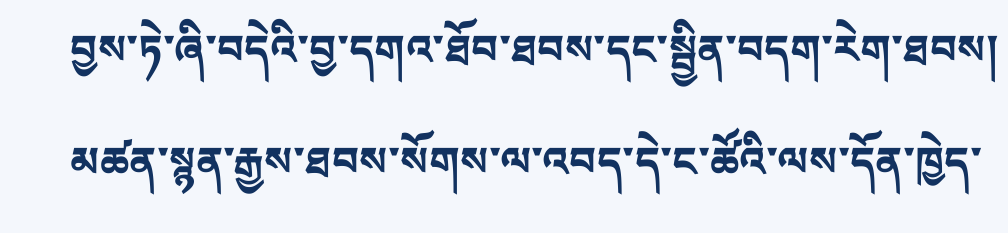བྱས་ཏེ་ཞི་བདེའི་བྱ་དགའ་ཐོབ་ཐབས་དང་སྦྱིན་བདག་རེག་ཐབས། མཚན་སྙན་རྒྱས་ཐབས་སོགས་ལ་འབད་དེ་ང་ཚོའི་ལས་དོན་ཁྱེད་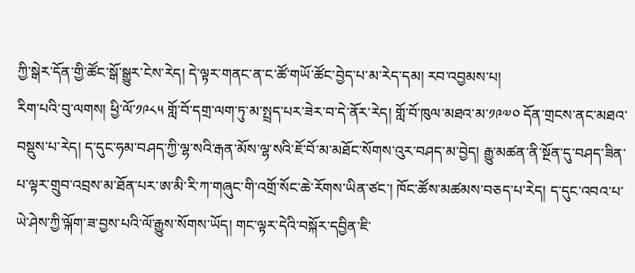ཀྱི་སྒེར་དོན་གྱི་ཚོང་སྒོ་སྒྱུར་ངེས་རེད། དེ་ལྟར་གནང་ན་ང་ཚོ་གཡོ་ཚོང་བྱེད་པ་མ་རེད་དམ། རབ་འབྱམས་པ།
རིག་པའི་བུ་ལགས། ཕྱི་ལོ་༡༩༨༥ གློ་བོ་དགྲ་ལག་ཏུ་མ་སྤྲད་པར་ཟེར་བ་དེ་ནོར་རེད། གློ་བོ་ཁུལ་མཐའ་མ་༡༩༧༠ དོན་གྲངས་ནང་མཐའ་བསྡུས་པ་རེད། ད་དུང་ཧམ་བཤད་ཀྱི་ལྷ་སའི་རྒན་མོས་ལྷ་སའི་ཇོ་བོ་མ་མཐོང་སོགས་འུར་བཤད་མ་བྱེད། རྒྱུ་མཚན་ནི་སྔོན་དུ་བཤད་ཟིན་པ་ལྟར་གྲུབ་འབྲས་མ་ཐོན་པར་ཨ་མི་རི་ཀ་གཞུང་གི་འགྲོ་སོང་ཆེ་རོགས་ཡིན་ཙང་། ཁོང་ཚོས་མཚམས་བཅད་པ་རེད། ད་དུང་འབའ་པ་ཡེ་ཤེས་ཀྱི་ལྐོག་ཟ་བྱས་པའི་ལོ་རྒྱུས་སོགས་ཡོད། གང་ལྟར་དེའི་བསྐོར་དབྱིན་ཇི་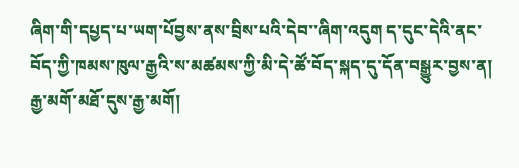ཞིག་གི་དཔྱད་པ་ཡག་པོབྱས་ནས་བྲིས་པའི་དེབ་་ཞིག་འདུག ད་དུང་དེའི་ནང་བོད་ཀྱི་ཁམས་ཁུལ་རྒྱའི་ས་མཚམས་ཀྱི་མི་དེ་ཚོ་བོད་སྐད་དུ་དོན་བསྒྱུར་བྱས་ན། རྒྱ་མགོ་མཐོ་དུས་རྒྱ་མགོ།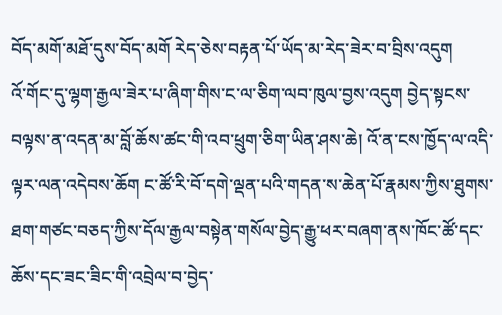བོད་མགོ་མཐོ་དུས་བོད་མགོ རེད་ཅེས་བརྟན་པོ་ཡོད་མ་རེད་ཟེར་བ་བྲིས་འདུག
འོ་གོང་དུ་ལྷག་རྒྱལ་ཟེར་པ་ཞིག་གིས་ང་ལ་ཅིག་ལབ་ཁུལ་བྱས་འདུག བྱེད་སྟངས་བལྟས་ན་འདན་མ་བློ་ཆོས་ཚང་གི་འབ་ཕྲུག་ཅིག་ཡིན་ཤས་ཆེ། འོ་ན་ངས་ཁྱོད་ལ་འདི་ལྟར་ལན་འདེབས་ཆོག ང་ཚོ་རི་བོ་དགེ་ལྡན་པའི་གདན་ས་ཆེན་པོ་རྣམས་ཀྱིས་ཐུགས་ཐག་གཙང་བཅད་ཀྱིས་དོལ་རྒྱལ་བསྟེན་གསོལ་བྱེད་རྒྱུ་ཕར་བཞག་ནས་ཁོང་ཚོ་དང་ཆོས་དང་ཟང་ཟིང་གི་འབྲེལ་བ་བྱེད་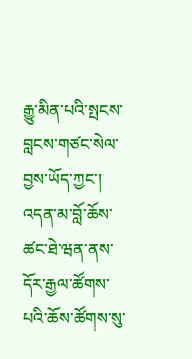རྒྱུ་མིན་པའི་སྤངས་བླངས་གཙང་སེལ་བྱས་ཡོད་ཀྱང་། འདན་མ་བློ་ཆོས་ཚང་ཐེ་ཝན་ནས་དོར་རྒྱལ་ཚོགས་པའི་ཆོས་ཚོགས་སུ་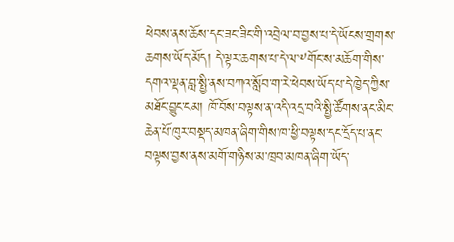ཕེབས་ནས་ཆོས་དང་ཟང་ཟིང་གི་འབྲེལ་བ་བྱས་པ་དེ་ཡོངས་གྲགས་ཆགས་ཡོད་མོད། དེ་ལྟར་ཆགས་པ་དེ་ལ་༸གོང་ས་མཆོག་གིས་དགའ་ལྡན་བླ་སྤྱི་ནས་བཀའ་སློབ་ག་རེ་ཕེབས་ཡོད་པ་དེ་ཁྱེད་ཀྱིས་མཐོང་བྱུང་ངམ། ཁོ་བོས་བལྟས་ན་འདི་འདྲ་བའི་སྤྱི་ཚོགས་ནང་མིང་ཆེན་པོ་ཁུར་བསྡད་མཁན་ཞིག་གིས་ཁ་ཕྱི་བལྟས་དང་དྲོད་པ་ནང་བལྟས་བྱས་ནས་མགོ་གཉིས་མ་ཁྲབ་མཁན་ཞིག་ཡོད་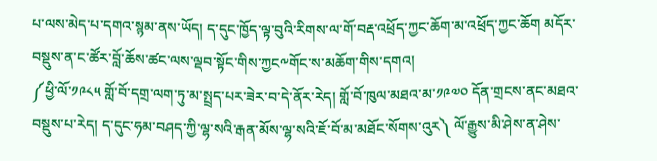པ་ལས་མེད་པ་དགའ་སྙམ་ནས་ཡོད། ད་དུང་ཁྱོད་ལྟ་བུའི་རིགས་ལ་གོ་བརྡ་འཕྲོད་ཀྱང་ཆོག་མ་འཕྲོད་ཀྱང་ཆོག མདོར་བསྡུས་ན་ང་ཚོར་བློ་ཆོས་ཚང་ལས་ལྡབ་སྟོང་གིས་ཀྱང༸གོང་ས་མཆོག་གིས་དགའ།
༼ཕྱི་ལོ་༡༩༨༥ གློ་བོ་དགྲ་ལག་ཏུ་མ་སྤྲད་པར་ཟེར་བ་དེ་ནོར་རེད། གློ་བོ་ཁུལ་མཐའ་མ་༡༩༧༠ དོན་གྲངས་ནང་མཐའ་བསྡུས་པ་རེད། ད་དུང་ཧམ་བཤད་ཀྱི་ལྷ་སའི་རྒན་མོས་ལྷ་སའི་ཇོ་བོ་མ་མཐོང་སོགས་འུར༽ ལོ་རྒྱུས་མི་ཤེས་ན་ཤེས་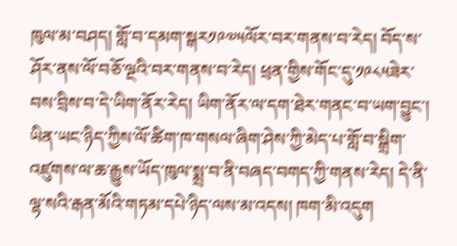ཁུལ་མ་བཤད། གློ་བ་དམག་སྒར༡༩༧༥ལོར་བར་གནས་བ་རེད། བོད་ས་ཤོར་ནས་ལོ་བཅོ་ལྔའི་བར་གནས་བ་རེད། ཕྲན་གྱིས་གོང་དུ་༡༩༨༥ཟེར་བས་བྲིས་བ་དེ་ཡིག་ནོར་རེད། ཡིག་ནོར་ལ་དག་ཐེར་གནང་བ་ཡག་བྱུང་། ཡིན་ཡང་ཉིད་ཀྱིས་ལོ་ཚིག་ཁ་གསལ་ཞིག་ཤེས་ཀྱི་མེད་པ་གློ་བ་སྒྲིག་འཛུགས་ལ་ཆ་རྒྱུས་ཡོད་ཁུལ་སྨྲ་བ་ནི་བཞད་བགད་ཀྱི་གནས་རེད། དེ་ནི་ལྷ་སའི་རྒན་མོའི་གཏམ་དཔེ་ཉིད་ལས་མ་འདས། ཁག་མི་འདུག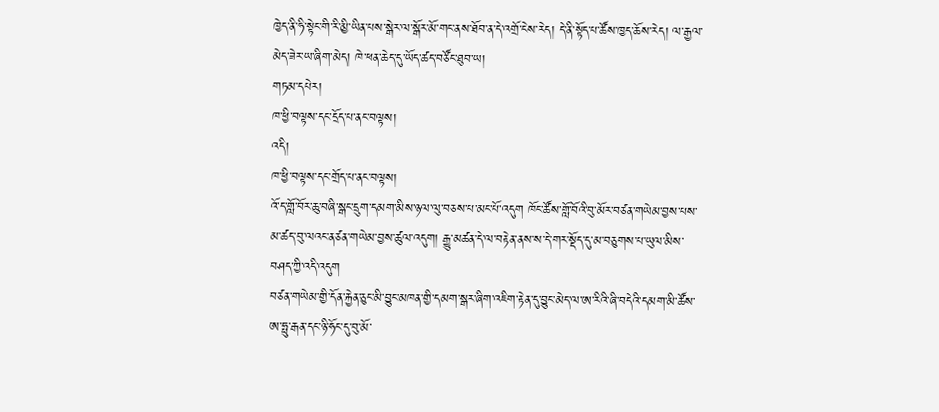ཁྱེད་ནི་ཧི་སྟེང་གི་རི་མྱི་ཡིན་པས་སྒེར་ལ་སྒོར་མོ་གང་ནས་ཐོབ་ན་དེ་འགྲོ་ངེས་རེད། དེ་ནི་སྟོད་པ་ཚོས་ཁྱད་ཆོས་རེད། ལ་རྒྱལ་མེད་ཟེར་ཡ་ཞིག་མེད། ཁེ་ཕན་ཆེད་དུ་ཡོད་ཚད་བཙོང་ཐུབ་ཡ།
གཏམ་དཔེར།
ཁ་ཕྱི་བལྟས་དང་དྲོད་པ་ནང་བལྟས།
འདི།
ཁ་ཕྱི་བལྟས་དང་གྲོད་པ་ནང་བལྟས།
འོ་ད་གློ་བོར་ཆུ་བཞི་སྒང་དྲུག་དམག་མིས་ཉལ་ལུ་བཅས་པ་མང་པོ་འདུག ཁོང་ཚོས་གློ་བོའི་བུ་མོར་བཙན་གཡེམ་བྱས་པས་མ་ཚད་བུ་ལའང་ནཙན་གཡེམ་བྱས་ཚུལ་འདུག། རྒྱུ་མཚན་དེ་ལ་བརྟེན་ནས་ས་དེ་གར་སྡོད་དུ་མ་བཅུགས་པ་ཡུལ་མིས་བཤད་ཀྱི་འདི་འདུག
བཙན་གཡེམ་གྱི་དོན་རྐྱེན་ཅུང་མི་བྱུང་མཁན་གྱི་དམག་སྒར་ཞིག་འཇིག་རྟེན་དུ་བྱུང་མེད་ལ་ཨ་རིའི་ཞི་བདེའི་དམག་མི་ཚོས་ཨ་ཧྥུ་རྒན་དང་ཉི་ཧོང་དུ་བུ་མོ་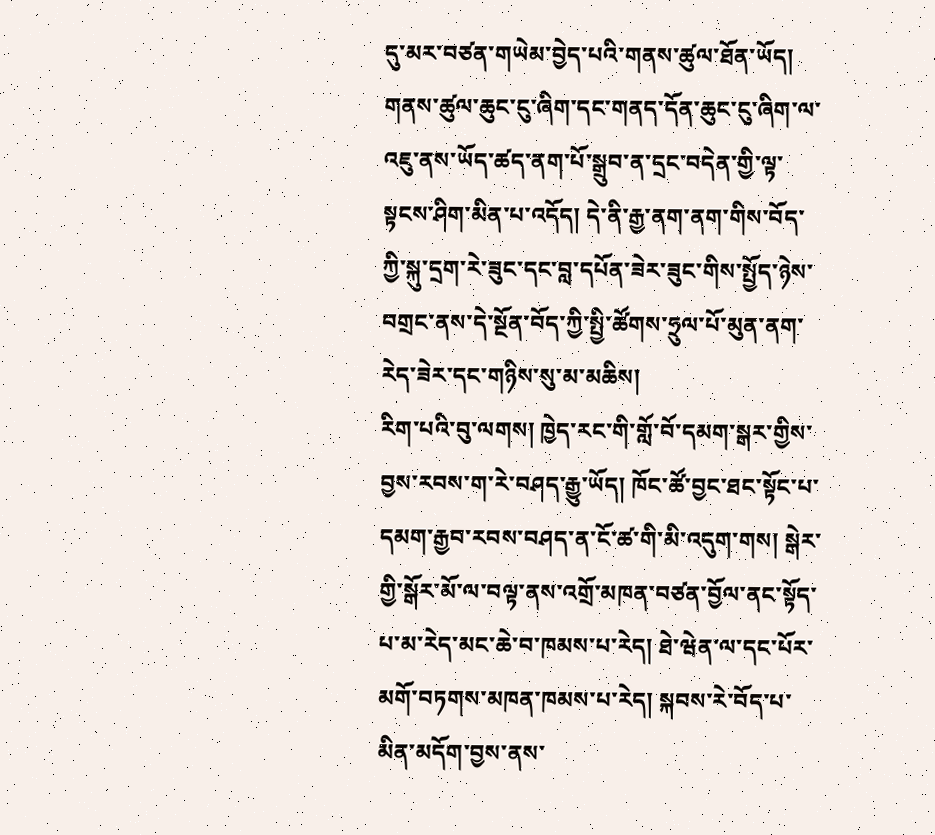དུ་མར་བཙན་གཡེམ་བྱེད་པའི་གནས་ཚུལ་ཐོན་ཡོད། གནས་ཚུལ་ཆུང་ངུ་ཞིག་དང་གནད་དོན་ཆུང་ངུ་ཞིག་ལ་འཇུ་ནས་ཡོད་ཚད་ནག་པོ་སྒྲུབ་ན་དྲང་བདེན་གྱི་ལྟ་སྟངས་ཤིག་མིན་པ་འདོད། དེ་ནི་རྒྱ་ནག་ནག་གིས་བོད་ཀྱི་སྐུ་དྲག་རེ་ཟུང་དང་བླ་དཔོན་ཟེར་ཟུང་གིས་སྤྱོད་ཉེས་བགྲང་ནས་དེ་སྔོན་བོད་ཀྱི་སྤྱི་ཚོགས་ཧྲུལ་པོ་མུན་ནག་རེད་ཟེར་དང་གཉིས་སུ་མ་མཆིས།
རིག་པའི་བུ་ལགས། ཁྱེད་རང་གི་གློ་བོ་དམག་སྒར་གྱིས་བྱས་རབས་ག་རེ་བཤད་རྒྱུ་ཡོད། ཁོང་ཚོ་བྱང་ཐང་སྟོང་པ་དམག་རྒྱབ་རབས་བཤད་ན་ངོ་ཚ་གི་མི་འདུག་གས། སྒེར་གྱི་སྒོར་མོ་ལ་བལྟ་ནས་འགྲོ་མཁན་བཙན་བྱོལ་ནང་སྟོད་པ་མ་རེད་མང་ཆེ་བ་ཁམས་པ་རེད། ཐེ་ཝེན་ལ་དང་པོར་མགོ་བཏགས་མཁན་ཁམས་པ་རེད། སྐབས་རེ་བོད་པ་མིན་མདོག་བྱས་ནས་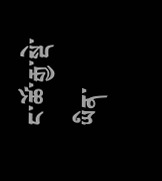ང་ཚོ་རྒྱ་སྡེ་ཡིན་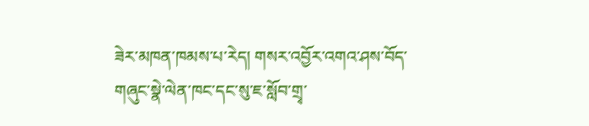ཟེར་མཁན་ཁམས་པ་རེད། གསར་འབྱོར་འགའ་ཤས་བོད་གཞུང་སྣེ་ལེན་ཁང་དང་སུ་ཇ་སློབ་གྲྭ་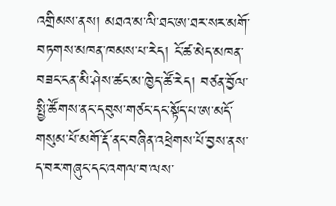འགྲིམས་ནས། མཐའ་མ་ལི་ཐང་ཨ་ཐར་སར་མགོ་བཏགས་མཁན་ཁམས་པ་རེད། ངོ་ཚ་མེད་མཁན་བཟང་ངན་མི་ཤེས་ཚང་མ་ཁྱེད་ཚོ་རེད། བཙན་བྱོལ་སྤྱི་ཚོགས་ནང་དབུས་གཙང་དང་སྟོད་པ་ཨ་མདོ་གསུམ་པོ་མགོ་རྡོ་ནང་བཞིན་འཕྲེགས་པོ་བྱས་ནས་ད་བར་གཞུང་དང་འགལ་བ་ལས་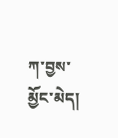ཀ་བྱས་མྱོང་མེད།